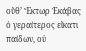οὔθʼ Ἕκτωρ Ἑκάβας ὁ γεραίτερος εἴκατι παίδων, οὐ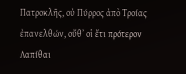Πατροκλῆς, οὐ Πύρρος ἀπὸ Τροίας ἐπανελθών, οὔθʼ οἱ ἔτι πρότερον Λαπίθαι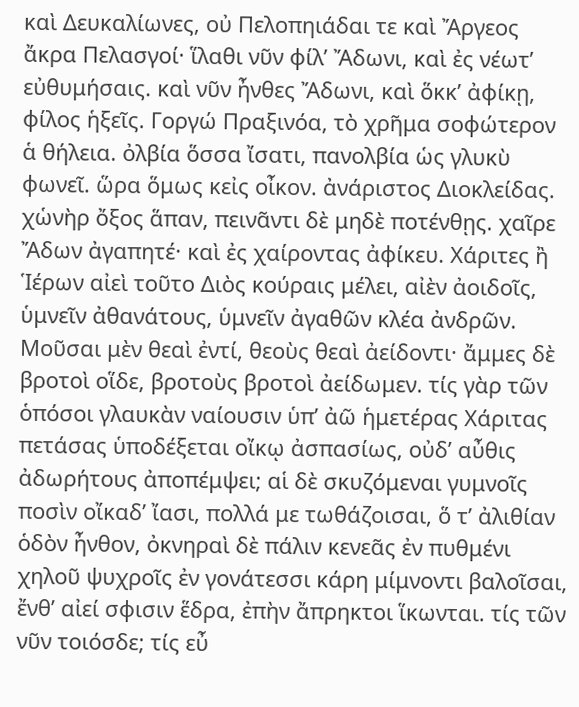καὶ Δευκαλίωνες, οὐ Πελοπηιάδαι τε καὶ Ἄργεος ἄκρα Πελασγοί· ἵλαθι νῦν φίλʼ Ἄδωνι, καὶ ἐς νέωτʼ εὐθυμήσαις. καὶ νῦν ἦνθες Ἄδωνι, καὶ ὅκκʼ ἀφίκῃ, φίλος ἡξεῖς. Γοργώ Πραξινόα, τὸ χρῆμα σοφώτερον ἁ θήλεια. ὀλβία ὅσσα ἴσατι, πανολβία ὡς γλυκὺ φωνεῖ. ὥρα ὅμως κεἰς οἶκον. ἀνάριστος Διοκλείδας. χὡνὴρ ὄξος ἅπαν, πεινᾶντι δὲ μηδὲ ποτένθῃς. χαῖρε Ἄδων ἀγαπητέ· καὶ ἐς χαίροντας ἀφίκευ. Χάριτες ἢ Ἱέρων αἰεὶ τοῦτο Διὸς κούραις μέλει, αἰὲν ἀοιδοῖς, ὑμνεῖν ἀθανάτους, ὑμνεῖν ἀγαθῶν κλέα ἀνδρῶν. Μοῦσαι μὲν θεαὶ ἐντί, θεοὺς θεαὶ ἀείδοντι· ἄμμες δὲ βροτοὶ οἵδε, βροτοὺς βροτοὶ ἀείδωμεν. τίς γὰρ τῶν ὁπόσοι γλαυκὰν ναίουσιν ὑπʼ ἀῶ ἡμετέρας Χάριτας πετάσας ὑποδέξεται οἴκῳ ἀσπασίως, οὐδʼ αὖθις ἀδωρήτους ἀποπέμψει; αἱ δὲ σκυζόμεναι γυμνοῖς ποσὶν οἴκαδʼ ἴασι, πολλά με τωθάζοισαι, ὅ τʼ ἀλιθίαν ὁδὸν ἦνθον, ὀκνηραὶ δὲ πάλιν κενεᾶς ἐν πυθμένι χηλοῦ ψυχροῖς ἐν γονάτεσσι κάρη μίμνοντι βαλοῖσαι, ἔνθʼ αἰεί σφισιν ἕδρα, ἐπὴν ἄπρηκτοι ἵκωνται. τίς τῶν νῦν τοιόσδε; τίς εὖ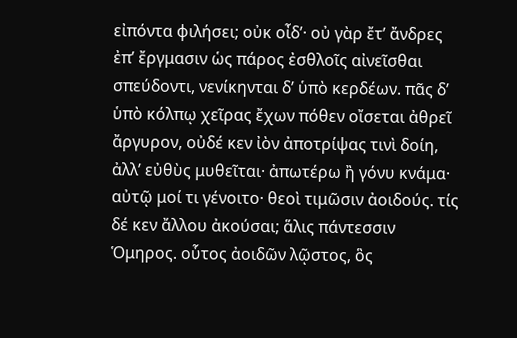εἰπόντα φιλήσει; οὐκ οἶδʼ· οὐ γὰρ ἔτʼ ἄνδρες ἐπʼ ἔργμασιν ὡς πάρος ἐσθλοῖς αἰνεῖσθαι σπεύδοντι, νενίκηνται δʼ ὑπὸ κερδέων. πᾶς δʼ ὑπὸ κόλπῳ χεῖρας ἔχων πόθεν οἴσεται ἀθρεῖ ἄργυρον, οὐδέ κεν ἰὸν ἀποτρίψας τινὶ δοίη, ἀλλʼ εὐθὺς μυθεῖται· ἀπωτέρω ἢ γόνυ κνάμα· αὐτῷ μοί τι γένοιτο· θεοὶ τιμῶσιν ἀοιδούς. τίς δέ κεν ἄλλου ἀκούσαι; ἅλις πάντεσσιν Ὁμηρος. οὗτος ἀοιδῶν λῷστος, ὃς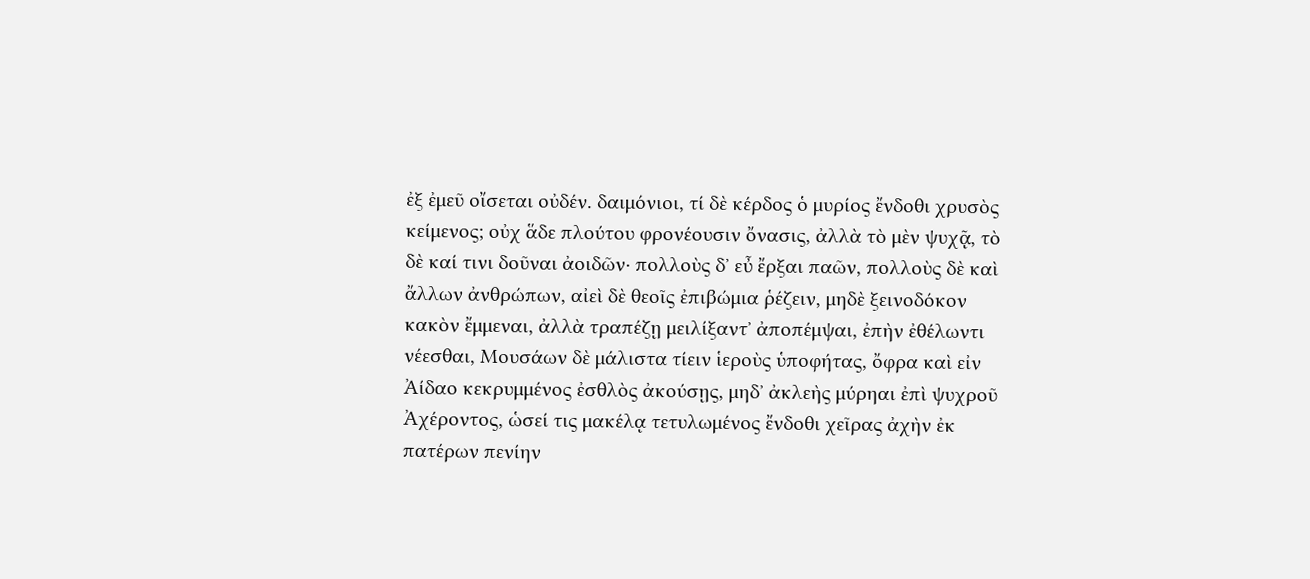ἐξ ἐμεῦ οἴσεται οὐδέν. δαιμόνιοι, τί δὲ κέρδος ὁ μυρίος ἔνδοθι χρυσὸς κείμενος; οὐχ ἅδε πλούτου φρονέουσιν ὄνασις, ἀλλὰ τὸ μὲν ψυχᾷ, τὸ δὲ καί τινι δοῦναι ἀοιδῶν· πολλοὺς δʼ εὖ ἔρξαι παῶν, πολλοὺς δὲ καὶ ἄλλων ἀνθρώπων, αἰεὶ δὲ θεοῖς ἐπιβώμια ῥέζειν, μηδὲ ξεινοδόκον κακὸν ἔμμεναι, ἀλλὰ τραπέζῃ μειλίξαντʼ ἀποπέμψαι, ἐπὴν ἐθέλωντι νέεσθαι, Μουσάων δὲ μάλιστα τίειν ἱεροὺς ὑποφήτας, ὄφρα καὶ εἰν Ἀίδαο κεκρυμμένος ἐσθλὸς ἀκούσῃς, μηδʼ ἀκλεὴς μύρηαι ἐπὶ ψυχροῦ Ἀχέροντος, ὡσεί τις μακέλᾳ τετυλωμένος ἔνδοθι χεῖρας ἀχὴν ἐκ πατέρων πενίην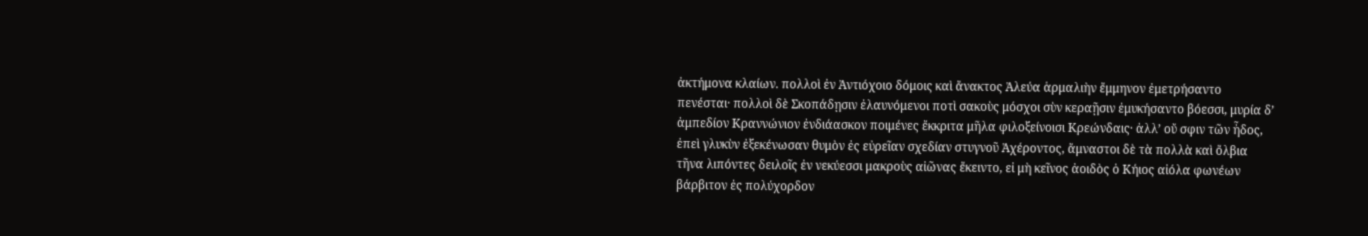ἀκτήμονα κλαίων. πολλοὶ ἐν Ἀντιόχοιο δόμοις καὶ ἄνακτος Ἀλεύα ἁρμαλιὴν ἔμμηνον ἐμετρήσαντο πενέσται· πολλοὶ δὲ Σκοπάδῃσιν ἐλαυνόμενοι ποτὶ σακοὺς μόσχοι σὺν κεραῇσιν ἐμυκήσαντο βόεσσι, μυρία δʼ ἀμπεδίον Κραννώνιον ἐνδιάασκον ποιμένες ἔκκριτα μῆλα φιλοξείνοισι Κρεώνδαις· ἀλλʼ οὔ σφιν τῶν ἦδος, ἐπεὶ γλυκὺν ἐξεκένωσαν θυμὸν ἐς εὐρεῖαν σχεδίαν στυγνοῦ Ἀχέροντος, ἄμναστοι δὲ τὰ πολλὰ καὶ ὄλβια τῆνα λιπόντες δειλοῖς ἐν νεκύεσσι μακροὺς αἰῶνας ἔκειντο, εἰ μὴ κεῖνος ἀοιδὸς ὁ Κήιος αἰόλα φωνέων βάρβιτον ἐς πολύχορδον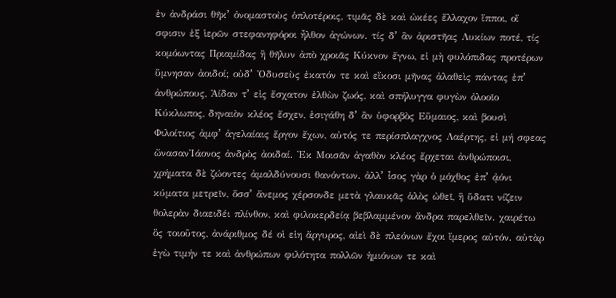ἐν ἀνδράσι θῆκʼ ὀνομαστοὺς ὁπλοτέροις, τιμᾶς δὲ καὶ ὠκέες ἔλλαχον ἵπποι, οἵ σφισιν ἐξ ἱερῶν στεφανηφόροι ἦλθον ἀγώνων. τίς δʼ ἂν ἀριστῆας Λυκίων ποτέ, τίς κομόωντας Πριαμίδας ἢ θῆλυν ἀπὸ χροιᾶς Κύκνον ἔγνω, εἰ μὴ φυλόπιδας προτέρων ὕμνησαν ἀοιδοί; οὐδʼ Ὀδυσεὺς ἑκατόν τε καὶ εἴκοσι μῆνας ἀλαθεὶς πάντας ἐπʼ ἀνθρώπους, Ἀίδαν τʼ εἰς ἔσχατον ἐλθὼν ζωός, καὶ σπήλυγγα φυγὼν ὀλοοῖο Κύκλωπος, δηναιὸν κλέος ἔσχεν, ἐσιγάθη δʼ ἂν ὑφορβὸς Εὔμαιος, καὶ βουσὶ Φιλοίτιος ἀμφʼ ἀγελαίαις ἔργον ἔχων, αὐτός τε περίσπλαγχνος Λαέρτης, εἰ μή σφεας ὤνασανἸάονος ἀνδρὸς ἀοιδαί. Ἐκ Μοισᾶν ἀγαθὸν κλέος ἔρχεται ἀνθρώποισι, χρήματα δὲ ζώοντες ἀμαλδύνουσι θανόντων. ἀλλʼ ἶσος γὰρ ὁ μόχθος ἐπʼ ᾀόνι κύματα μετρεῖν, ὅσσʼ ἄνεμος χέρσονδε μετὰ γλαυκᾶς ἁλὸς ὠθεῖ, ἢ ὕδατι νίζειν θολερὰν διαειδέι πλίνθον, καὶ φιλοκερδείᾳ βεβλαμμένον ἄνδρα παρελθεῖν. χαιρέτω ὃς τοιοῦτος, ἀνάριθμος δέ οἱ εἰη ἄργυρος, αἰεὶ δὲ πλεόνων ἔχοι ἵμερος αὐτόν. αὐτὰρ ἐγὼ τιμήν τε καὶ ἀνθρώπων φιλότητα πολλῶν ἡμιόνων τε καὶ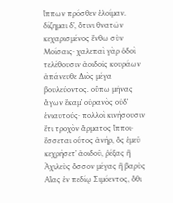ἵππων πρόσθεν ἑλοίμαν. δίζημαι δʼ, ὅτινι θνατῶν κεχαρισμένος ἔνθω σὺν Μοίσαις· χαλεπαὶ γὰρ ὁδοὶ τελέθουσιν ἀοιδοῖς κουράων ἀπάνευθε Διὸς μέγα βουλεύοντος. οὔπω μῆνας ἄγων ἔκαμʼ οὐρανὸς οὐδʼ ἐνιαυτούς· πολλοὶ κινήσουσιν ἔτι τροχὸν ἅρματος ἵπποι· ἔσσεται οὗτος ἀνήρ, ὃς ἐμεῦ κεχρήσετʼ ἀοιδοῦ, ῥέξας ἢ Ἀχιλεὺς ὅσσον μέγας ἢ βαρὺς Αἴας ἐν πεδίῳ Σιμόεντος, ὅθι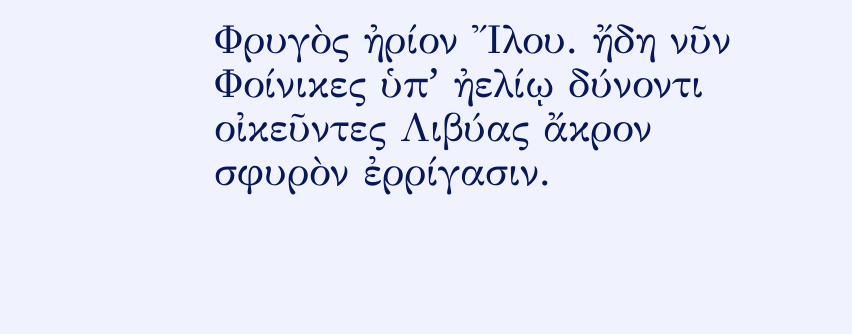Φρυγὸς ἠρίον Ἴλου. ἤδη νῦν Φοίνικες ὑπʼ ἠελίῳ δύνοντι οἰκεῦντες Λιβύας ἄκρον σφυρὸν ἐρρίγασιν.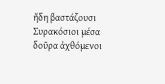ἤδη βαστάζουσι Συρακόσιοι μέσα δοῦρα ἀχθόμενοι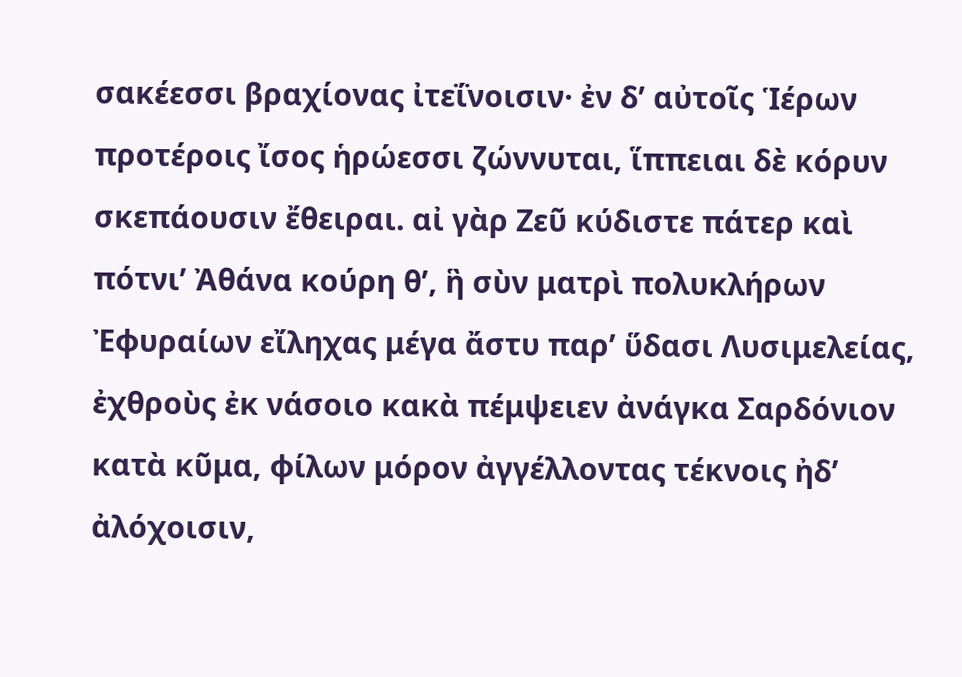σακέεσσι βραχίονας ἰτεΐνοισιν· ἐν δʼ αὐτοῖς Ἱέρων προτέροις ἴσος ἡρώεσσι ζώννυται, ἵππειαι δὲ κόρυν σκεπάουσιν ἔθειραι. αἰ γὰρ Ζεῦ κύδιστε πάτερ καὶ πότνιʼ Ἀθάνα κούρη θʼ, ἣ σὺν ματρὶ πολυκλήρων Ἐφυραίων εἴληχας μέγα ἄστυ παρʼ ὕδασι Λυσιμελείας, ἐχθροὺς ἐκ νάσοιο κακὰ πέμψειεν ἀνάγκα Σαρδόνιον κατὰ κῦμα, φίλων μόρον ἀγγέλλοντας τέκνοις ἠδʼ ἀλόχοισιν,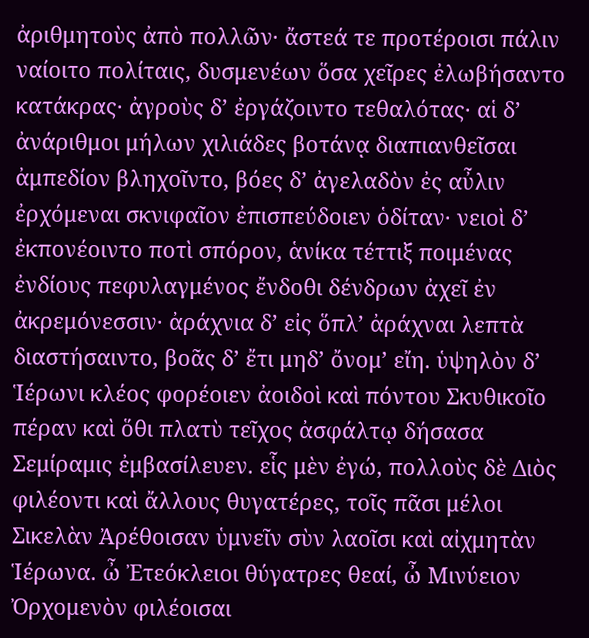ἀριθμητοὺς ἀπὸ πολλῶν· ἄστεά τε προτέροισι πάλιν ναίοιτο πολίταις, δυσμενέων ὅσα χεῖρες ἐλωβήσαντο κατάκρας· ἀγροὺς δʼ ἐργάζοιντο τεθαλότας· αἱ δʼ ἀνάριθμοι μήλων χιλιάδες βοτάνᾳ διαπιανθεῖσαι ἀμπεδίον βληχοῖντο, βόες δʼ ἀγελαδὸν ἐς αὖλιν ἐρχόμεναι σκνιφαῖον ἐπισπεύδοιεν ὁδίταν· νειοὶ δʼ ἐκπονέοιντο ποτὶ σπόρον, ἁνίκα τέττιξ ποιμένας ἐνδίους πεφυλαγμένος ἔνδοθι δένδρων ἀχεῖ ἐν ἀκρεμόνεσσιν· ἀράχνια δʼ εἰς ὅπλʼ ἀράχναι λεπτὰ διαστήσαιντο, βοᾶς δʼ ἔτι μηδʼ ὄνομʼ εἴη. ὑψηλὸν δʼ Ἱέρωνι κλέος φορέοιεν ἀοιδοὶ καὶ πόντου Σκυθικοῖο πέραν καὶ ὅθι πλατὺ τεῖχος ἀσφάλτῳ δήσασα Σεμίραμις ἐμβασίλευεν. εἷς μὲν ἐγώ, πολλοὺς δὲ Διὸς φιλέοντι καὶ ἄλλους θυγατέρες, τοῖς πᾶσι μέλοι Σικελὰν Ἀρέθοισαν ὑμνεῖν σὺν λαοῖσι καὶ αἰχμητὰν Ἱέρωνα. ὦ Ἐτεόκλειοι θύγατρες θεαί, ὦ Μινύειον Ὀρχομενὸν φιλέοισαι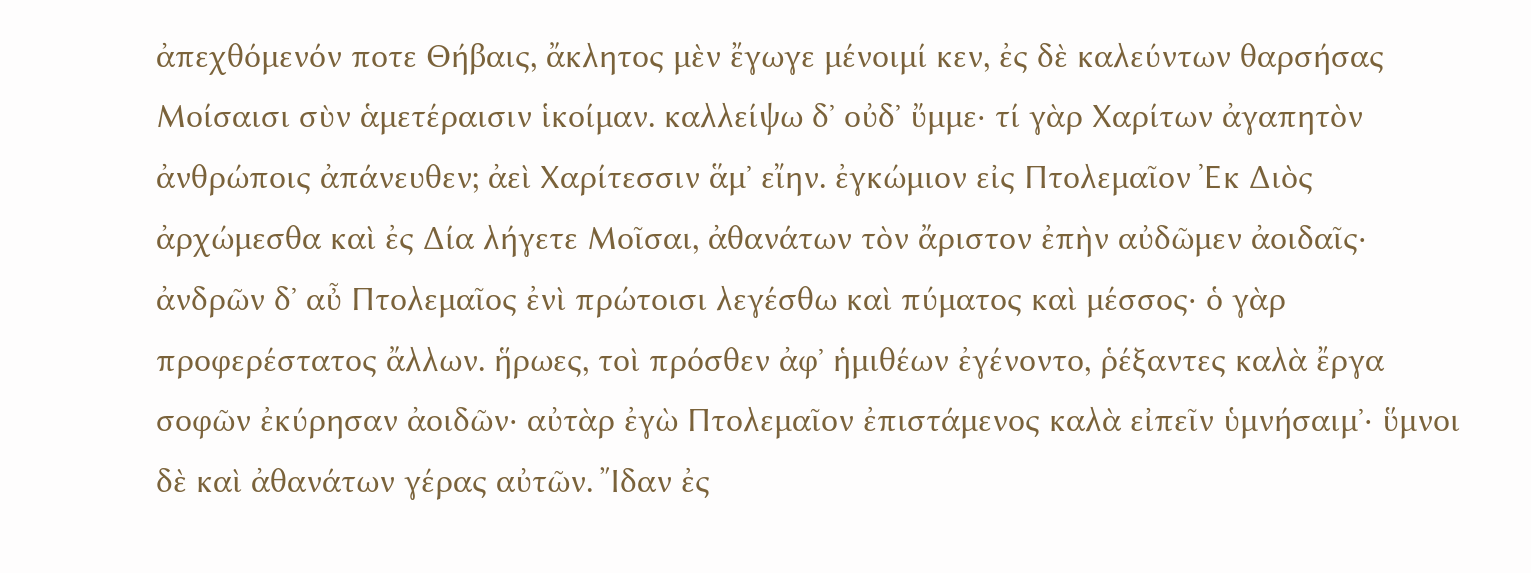ἀπεχθόμενόν ποτε Θήβαις, ἄκλητος μὲν ἔγωγε μένοιμί κεν, ἐς δὲ καλεύντων θαρσήσας Μοίσαισι σὺν ἁμετέραισιν ἱκοίμαν. καλλείψω δʼ οὐδʼ ὔμμε· τί γὰρ Χαρίτων ἀγαπητὸν ἀνθρώποις ἀπάνευθεν; ἀεὶ Χαρίτεσσιν ἅμʼ εἴην. ἐγκώμιον εἰς Πτολεμαῖον Ἐκ Διὸς ἀρχώμεσθα καὶ ἐς Δία λήγετε Μοῖσαι, ἀθανάτων τὸν ἄριστον ἐπὴν αὐδῶμεν ἀοιδαῖς· ἀνδρῶν δʼ αὖ Πτολεμαῖος ἐνὶ πρώτοισι λεγέσθω καὶ πύματος καὶ μέσσος· ὁ γὰρ προφερέστατος ἄλλων. ἥρωες, τοὶ πρόσθεν ἀφʼ ἡμιθέων ἐγένοντο, ῥέξαντες καλὰ ἔργα σοφῶν ἐκύρησαν ἀοιδῶν· αὐτὰρ ἐγὼ Πτολεμαῖον ἐπιστάμενος καλὰ εἰπεῖν ὑμνήσαιμʼ· ὕμνοι δὲ καὶ ἀθανάτων γέρας αὐτῶν. Ἴδαν ἐς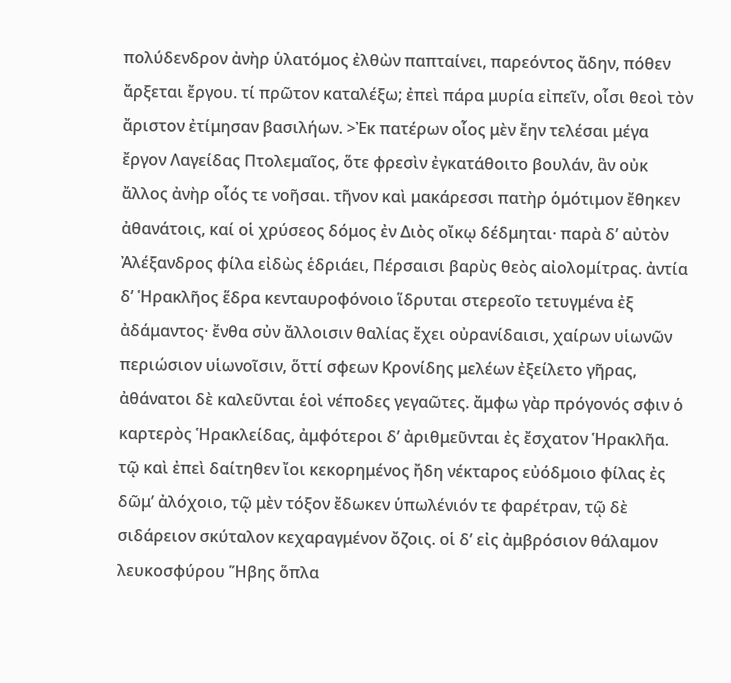πολύδενδρον ἀνὴρ ὑλατόμος ἐλθὼν παπταίνει, παρεόντος ἄδην, πόθεν ἄρξεται ἔργου. τί πρῶτον καταλέξω; ἐπεὶ πάρα μυρία εἰπεῖν, οἷσι θεοὶ τὸν ἄριστον ἐτίμησαν βασιλήων. >Ἐκ πατέρων οἷος μὲν ἔην τελέσαι μέγα ἔργον Λαγείδας Πτολεμαῖος, ὅτε φρεσὶν ἐγκατάθοιτο βουλάν, ἃν οὐκ ἄλλος ἀνὴρ οἷός τε νοῆσαι. τῆνον καὶ μακάρεσσι πατὴρ ὁμότιμον ἔθηκεν ἀθανάτοις, καί οἱ χρύσεος δόμος ἐν Διὸς οἴκῳ δέδμηται· παρὰ δʼ αὐτὸν Ἀλέξανδρος φίλα εἰδὼς ἑδριάει, Πέρσαισι βαρὺς θεὸς αἰολομίτρας. ἀντία δʼ Ἡρακλῆος ἕδρα κενταυροφόνοιο ἵδρυται στερεοῖο τετυγμένα ἐξ ἀδάμαντος· ἔνθα σὐν ἄλλοισιν θαλίας ἔχει οὐρανίδαισι, χαίρων υἱωνῶν περιώσιον υἱωνοῖσιν, ὅττί σφεων Κρονίδης μελέων ἐξείλετο γῆρας, ἀθάνατοι δὲ καλεῦνται ἑοὶ νέποδες γεγαῶτες. ἄμφω γὰρ πρόγονός σφιν ὁ καρτερὸς Ἡρακλείδας, ἀμφότεροι δʼ ἀριθμεῦνται ἐς ἔσχατον Ἡρακλῆα. τῷ καὶ ἐπεὶ δαίτηθεν ἴοι κεκορημένος ἤδη νέκταρος εὐόδμοιο φίλας ἐς δῶμʼ ἀλόχοιο, τῷ μὲν τόξον ἔδωκεν ὑπωλένιόν τε φαρέτραν, τῷ δὲ σιδάρειον σκύταλον κεχαραγμένον ὄζοις. οἱ δʼ εἰς ἀμβρόσιον θάλαμον λευκοσφύρου Ἥβης ὅπλα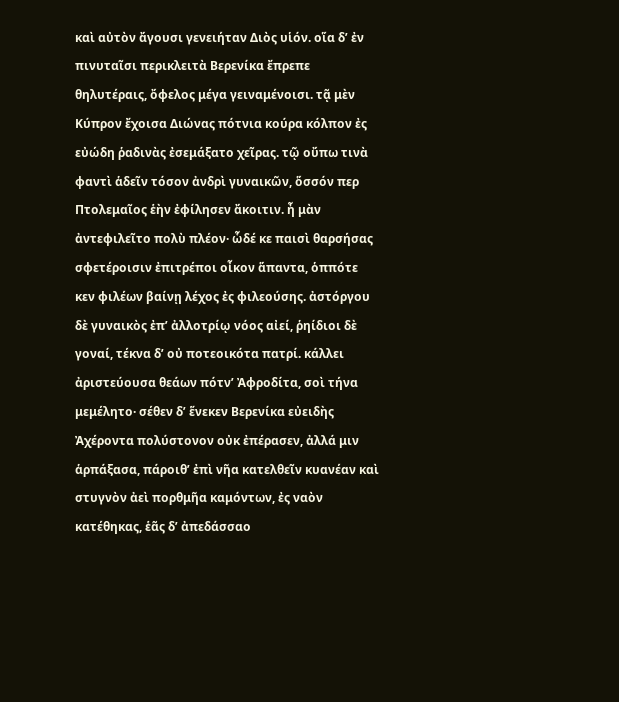καὶ αὐτὸν ἄγουσι γενειήταν Διὸς υἱόν. οἵα δʼ ἐν πινυταῖσι περικλειτὰ Βερενίκα ἔπρεπε θηλυτέραις, ὄφελος μέγα γειναμένοισι. τᾷ μὲν Κύπρον ἔχοισα Διώνας πότνια κούρα κόλπον ἐς εὐώδη ῥαδινὰς ἐσεμάξατο χεῖρας. τῷ οὔπω τινὰ φαντὶ ἁδεῖν τόσον ἀνδρὶ γυναικῶν, ὅσσόν περ Πτολεμαῖος ἑὴν ἐφίλησεν ἄκοιτιν. ἦ μὰν ἀντεφιλεῖτο πολὺ πλέον· ὧδέ κε παισὶ θαρσήσας σφετέροισιν ἐπιτρέποι οἶκον ἅπαντα, ὁππότε κεν φιλέων βαίνῃ λέχος ἐς φιλεούσης. ἀστόργου δὲ γυναικὸς ἐπʼ ἀλλοτρίῳ νόος αἰεί, ῥηίδιοι δὲ γοναί, τέκνα δʼ οὐ ποτεοικότα πατρί. κάλλει ἀριστεύουσα θεάων πότνʼ Ἀφροδίτα, σοὶ τήνα μεμέλητο· σέθεν δʼ ἕνεκεν Βερενίκα εὐειδὴς Ἀχέροντα πολύστονον οὐκ ἐπέρασεν, ἀλλά μιν ἁρπάξασα, πάροιθʼ ἐπὶ νῆα κατελθεῖν κυανέαν καὶ στυγνὸν ἀεὶ πορθμῆα καμόντων, ἐς ναὸν κατέθηκας, ἑᾶς δʼ ἀπεδάσσαο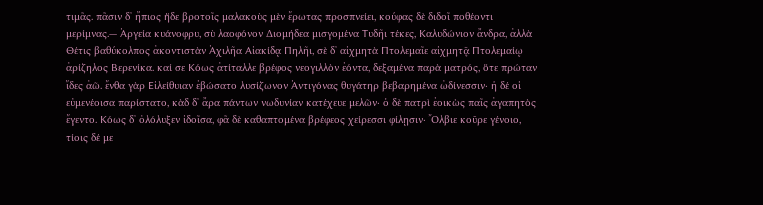τιμᾶς. πᾶσιν δʼ ἤπιος ἥδε βροτοῖς μαλακοὺς μὲν ἔρωτας προσπνείει, κούφας δὲ διδοῖ ποθέοντι μερίμνας.— Ἀργεία κυάνοφρυ, σὺ λαοφόνον Διομήδεα μισγομένα Τυδῆι τέκες, Καλυδώνιον ἄνδρα, ἀλλὰ Θέτις βαθύκολπος ἀκοντιστὰν Ἀχιλῆα Αἰακίδᾳ Πηλῆι, σὲ δʼ αἰχμητὰ Πτολεμαῖε αἰχμητᾷ Πτολεμαίῳ ἀρίζηλος Βερενίκα. καί σε Κόως ἀτίταλλε βρέφος νεογιλλὸν ἐόντα, δεξαμένα παρὰ ματρός, ὅτε πρώταν ἴδες ἀῶ. ἔνθα γὰρ Εἰλείθυιαν ἐβώσατο λυσίζωνον Ἀντιγόνας θυγάτηρ βεβαρημένα ὠδίνεσσιν· ἡ δέ οἱ εὐμενέοισα παρίστατο, κὰδ δʼ ἄρα πάντων νωδυνίαν κατέχευε μελῶν· ὁ δὲ πατρὶ ἐοικὼς παῖς ἀγαπητὸς ἔγεντο. Κόως δʼ ὀλόλυξεν ἰδοῖσα, φᾶ δὲ καθαπτομένα βρέφεος χείρεσσι φίλῃσιν· Ὄλβιε κοῦρε γένοιο, τίοις δέ με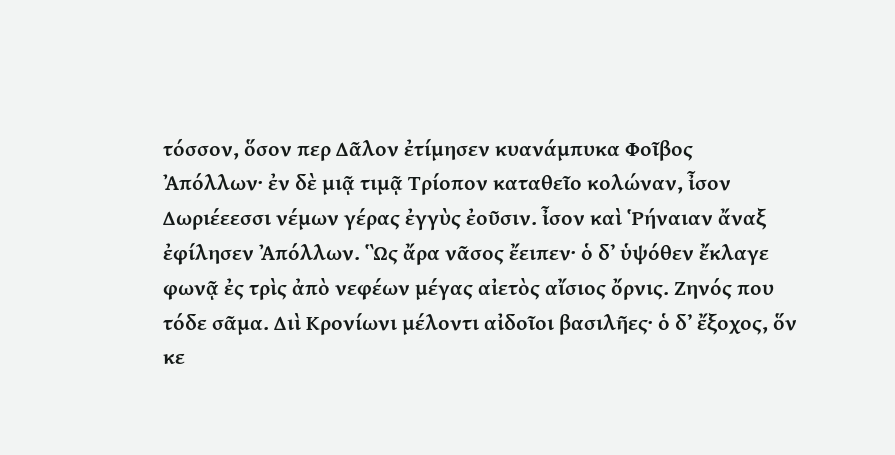τόσσον, ὅσον περ Δᾶλον ἐτίμησεν κυανάμπυκα Φοῖβος Ἀπόλλων· ἐν δὲ μιᾷ τιμᾷ Τρίοπον καταθεῖο κολώναν, ἶσον Δωριέεεσσι νέμων γέρας ἐγγὺς ἐοῦσιν. ἶσον καὶ Ῥήναιαν ἄναξ ἐφίλησεν Ἀπόλλων. Ὣς ἄρα νᾶσος ἔειπεν· ὁ δʼ ὑψόθεν ἔκλαγε φωνᾷ ἐς τρὶς ἀπὸ νεφέων μέγας αἰετὸς αἴσιος ὄρνις. Ζηνός που τόδε σᾶμα. Διὶ Κρονίωνι μέλοντι αἰδοῖοι βασιλῆες· ὁ δʼ ἔξοχος, ὅν κε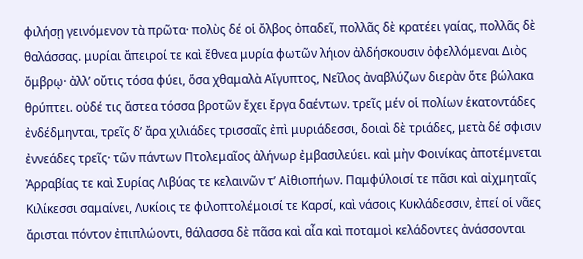φιλήσῃ γεινόμενον τὰ πρῶτα· πολὺς δέ οἱ ὄλβος ὀπαδεῖ, πολλᾶς δὲ κρατέει γαίας, πολλᾶς δὲ θαλάσσας. μυρίαι ἄπειροί τε καὶ ἔθνεα μυρία φωτῶν λήιον ἀλδήσκουσιν ὀφελλόμεναι Διὸς ὄμβρῳ· ἀλλʼ οὔτις τόσα φύει, ὅσα χθαμαλὰ Αἴγυπτος, Νεῖλος ἀναβλύζων διερὰν ὅτε βώλακα θρύπτει. οὐδέ τις ἄστεα τόσσα βροτῶν ἔχει ἔργα δαέντων. τρεῖς μέν οἱ πολίων ἑκατοντάδες ἐνδέδμηνται, τρεῖς δʼ ἄρα χιλιάδες τρισσαῖς ἐπὶ μυριάδεσσι, δοιαὶ δὲ τριάδες, μετὰ δέ σφισιν ἐννεάδες τρεῖς· τῶν πάντων Πτολεμαῖος ἀλήνωρ ἐμβασιλεύει. καὶ μὴν Φοινίκας ἀποτέμνεται Ἀρραβίας τε καὶ Συρίας Λιβύας τε κελαινῶν τʼ Αἰθιοπήων. Παμφύλοισί τε πᾶσι καὶ αἰχμηταῖς Κιλίκεσσι σαμαίνει, Λυκίοις τε φιλοπτολέμοισί τε Καρσί, καὶ νάσοις Κυκλάδεσσιν, ἐπεί οἱ νᾶες ἄρισται πόντον ἐπιπλώοντι, θάλασσα δὲ πᾶσα καὶ αἶα καὶ ποταμοὶ κελάδοντες ἀνάσσονται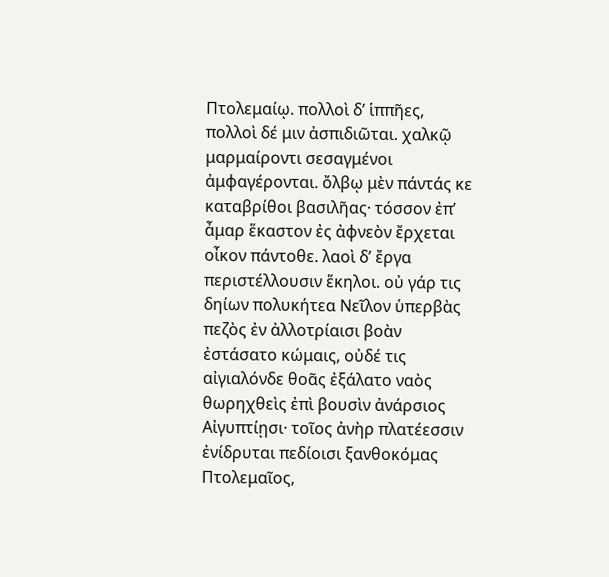Πτολεμαίῳ. πολλοὶ δʼ ἱππῆες, πολλοὶ δέ μιν ἀσπιδιῶται. χαλκῷ μαρμαίροντι σεσαγμένοι ἀμφαγέρονται. ὄλβῳ μὲν πάντάς κε καταβρίθοι βασιλῆας· τόσσον ἐπʼ ἆμαρ ἕκαστον ἐς ἀφνεὸν ἔρχεται οἶκον πάντοθε. λαοὶ δʼ ἔργα περιστέλλουσιν ἕκηλοι. οὐ γάρ τις δηίων πολυκήτεα Νεῖλον ὑπερβὰς πεζὸς ἐν ἀλλοτρίαισι βοὰν ἐστάσατο κώμαις, οὐδέ τις αἰγιαλόνδε θοᾶς ἐξάλατο ναὸς θωρηχθεὶς ἐπὶ βουσὶν ἀνάρσιος Αἰγυπτίῃσι· τοῖος ἀνὴρ πλατέεσσιν ἐνίδρυται πεδίοισι ξανθοκόμας Πτολεμαῖος,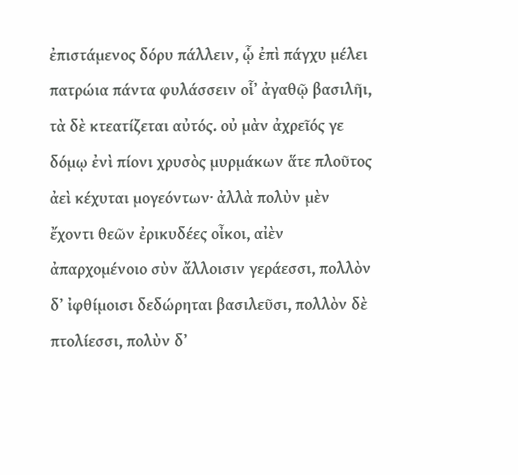ἐπιστάμενος δόρυ πάλλειν, ᾧ ἐπὶ πάγχυ μέλει πατρώια πάντα φυλάσσειν οἷʼ ἀγαθῷ βασιλῆι, τὰ δὲ κτεατίζεται αὐτός. οὐ μὰν ἀχρεῖός γε δόμῳ ἐνὶ πίονι χρυσὸς μυρμάκων ἅτε πλοῦτος ἀεὶ κέχυται μογεόντων· ἀλλὰ πολὺν μὲν ἔχοντι θεῶν ἐρικυδέες οἶκοι, αἰὲν ἀπαρχομένοιο σὺν ἄλλοισιν γεράεσσι, πολλὸν δʼ ἰφθίμοισι δεδώρηται βασιλεῦσι, πολλὸν δὲ πτολίεσσι, πολὺν δʼ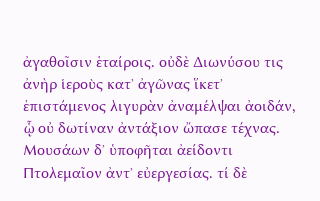ἀγαθοῖσιν ἑταίροις. οὐδὲ Διωνύσου τις ἀνὴρ ἱεροὺς κατʼ ἀγῶνας ἵκετʼ ἐπιστάμενος λιγυρὰν ἀναμέλψαι ἀοιδάν, ᾧ οὐ δωτίναν ἀντάξιον ὤπασε τέχνας. Μουσάων δʼ ὑποφῆται ἀείδοντι Πτολεμαῖον ἀντʼ εὐεργεσίας. τί δὲ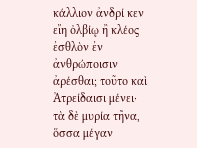κάλλιον ἀνδρί κεν εἴη ὀλβίῳ ἢ κλέος ἐσθλὸν ἐν ἀνθρώποισιν ἀρέσθαι; τοῦτο καὶ Ἀτρείδαισι μένει· τὰ δὲ μυρία τῆνα, ὅσσα μέγαν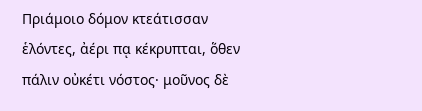Πριάμοιο δόμον κτεάτισσαν ἑλόντες, ἀέρι πᾳ κέκρυπται, ὅθεν πάλιν οὐκέτι νόστος· μοῦνος δὲ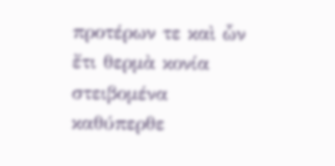προτέρων τε καὶ ὧν ἔτι θερμὰ κονία στειβομένα καθύπερθε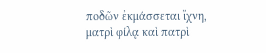ποδῶν ἐκμάσσεται ἴχνη, ματρὶ φίλᾳ καὶ πατρὶ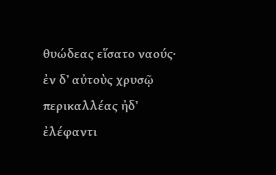θυώδεας εἵσατο ναούς· ἐν δʼ αὐτοὺς χρυσῷ περικαλλέας ἠδʼ ἐλέφαντι